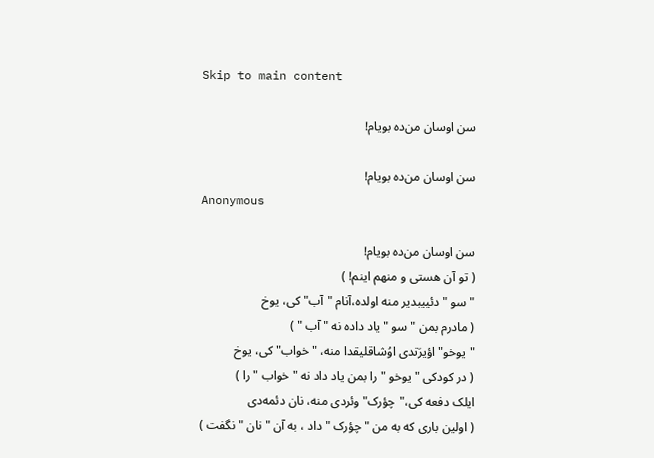Skip to main content

سن اوسان من‌ده بویام!

سن اوسان من‌ده بویام!
Anonymous

سن اوسان من‌ده بویام!
( تو آن هستی و منهم اینم! )
" سو "دئییبدیر منه اولده،آنام "آب" کی، یوخ
( مادرم بمن " سو "یاد داده نه " آب " )
"یوخو" اؤیرَتدی اوُشاقلیقدا منه، "خواب" کی، یوخ
( در کودکی " یوخو " را بمن یاد داد نه " خواب " را )
ایلک دفعه کی،"چؤرک"وئردی منه، نان دئمه‌دی
( اولین باری که به من " چؤرک " داد ، به آن " نان " نگفت )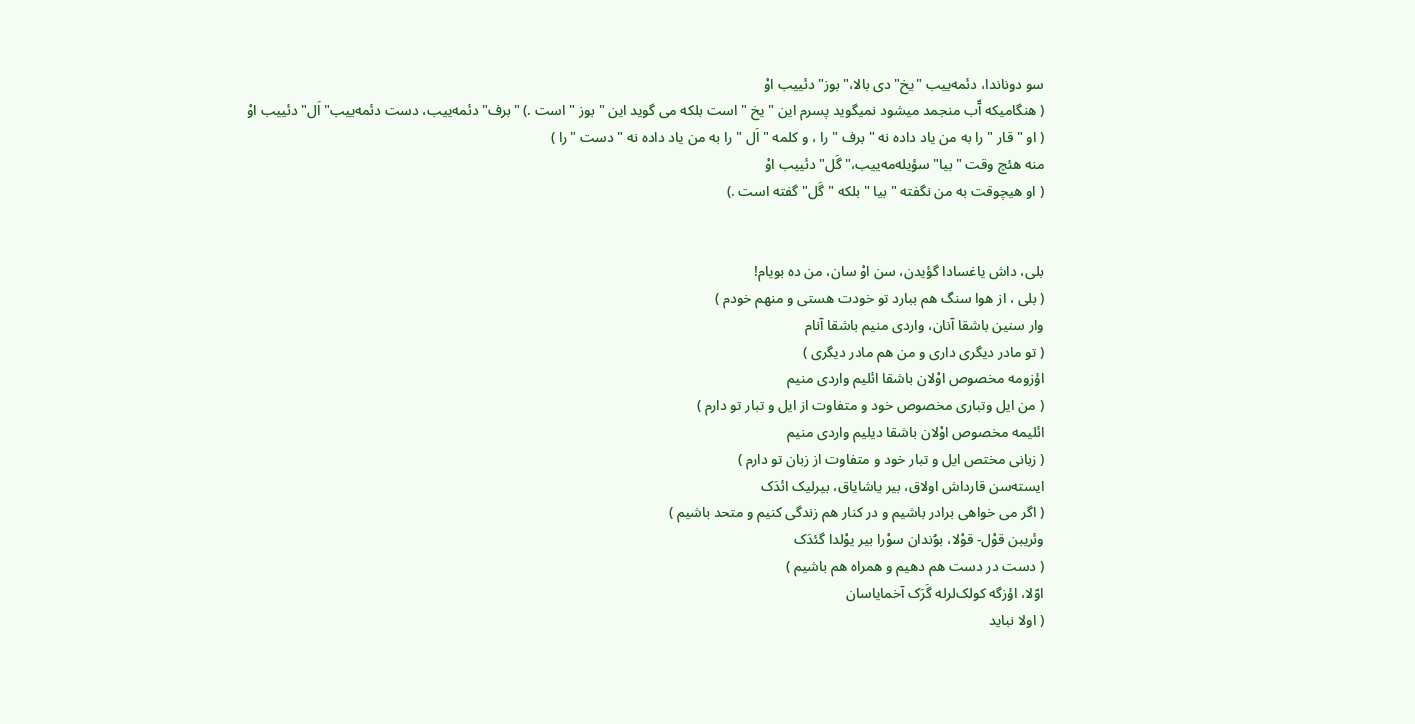سو دوناندا، دئمه‌ييب "یخ"دی بالا،"بوز"دئییب اوْ
( هنگامیکه آّب منجمد میشود نمیگوید پسرم این " یخ " است بلکه می گوید این " بوز " است .) "برف"دئمه‌ییب، دست دئمه‌ییب"اَل" دئییب ‌اوْ
( او " قار " را به من یاد داده نه " برف " را ، و کلمه " اَل " را به من یاد داده نه " دست "را )
منه هئچ ‌وقت "بیا" سؤیله‌مه‌ییب،"گَل" دئییب اوْ
( او هیچوقت به من نگفته " بیا " بلکه " گَل" گفته است .)


بلی، داش یاغسادا گؤیدن، سن اوْ سان، من ده بویام!
( بلی ، از هوا سنگ هم ببارد تو خودت هستی و منهم خودم )
وار سنین باشقا آنان، واردی منیم باشقا آنام
( تو مادر دیگری داری و من هم مادر دیگری )
اؤزومه مخصوص اوْلان باشقا ائلیم واردی منیم
( من ایل وتباری مخصوص خود و متفاوت از ایل و تبار تو دارم )
ائلیمه مخصوص اوْلان باشقا دیلیم واردی منیم
( زبانی مختص ایل و تبار خود و متفاوت از زبان تو دارم )
ایسته‌سن قارداش اولاق، بیر یاشایاق، بیرلیک ائدَ‌ک
( اگر می خواهی برادر باشیم و در کنار هم زندگی کنیم و متحد باشیم )
وئریبن قوْل- قوْلا، بوُندان سوْرا بیر یوْلدا گئدَ‌ک
( دست در دست هم دهیم و همراه هم باشیم )
اوّلا، اؤزگه کولک‌لرله گَرَک آخمایاسان
( اولا نباید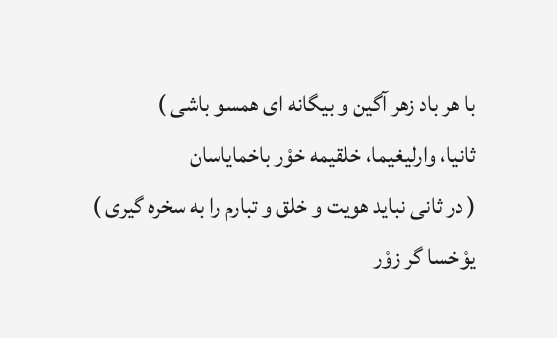با هر باد زهر آگین و بیگانه ای همسو باشی )
ثانیا، وارلیغیما، خلقیمه خوْر باخمایاسان
( در ثانی نباید هویت و خلق و تبارم را به سخره گیری )
یوْخسا گر زوْر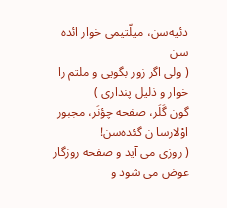دئیه‌سن، میلّتيمی خوار ائده سن
( ولی اگر زور بگویی و ملتم را خوار و ذلیل پنداری )
گون گَلَر، صفحه چؤنَر، مجبور اوْلارسا ن گئده‌سن!
( روزی می آید و صفحه روزگار عوض می شود و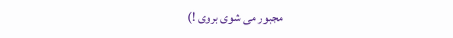مجبور می شوی بروی !)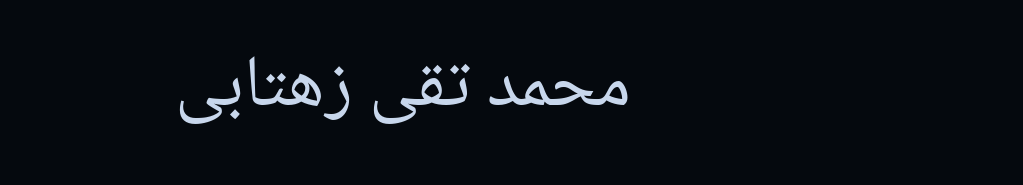محمد تقی زهتابی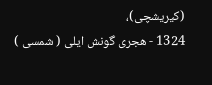(کیریشچی)،
1324 - هجری گونش ایلی ( شمسی )